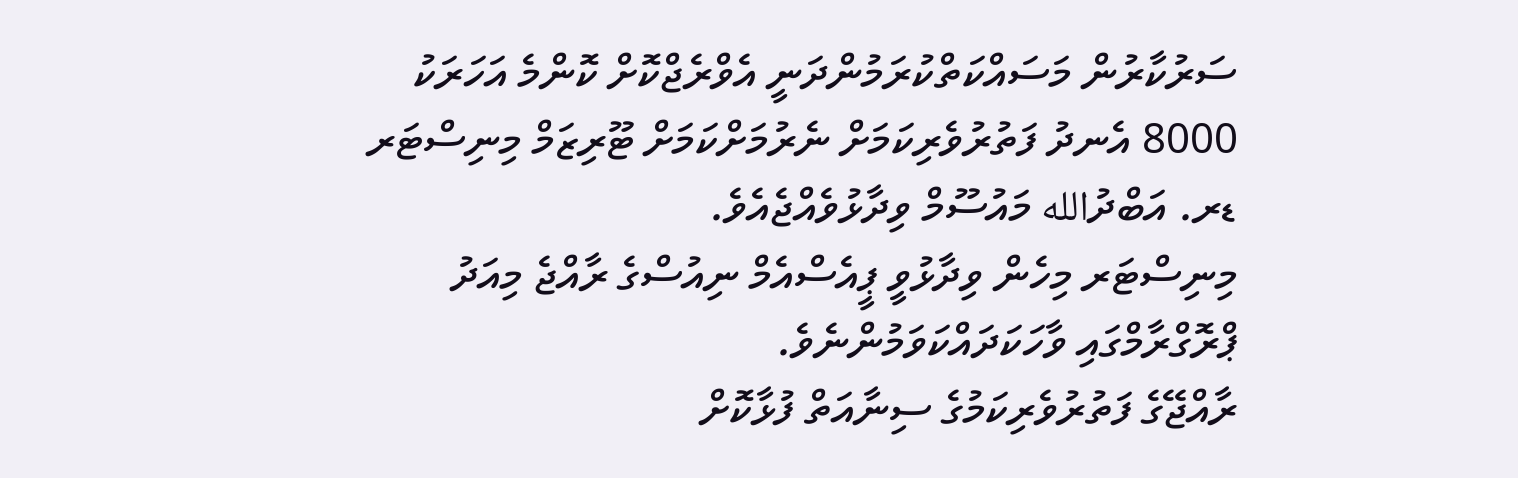ސަރުކާރުން މަސައްކަތްކުރަމުންދަނީ އެވްރެޖްކޮށް ކޮންމެ އަހަރަކު 8000 އެނދު ފަތުރުވެރިކަމަށް ނެރުމަށްކަމަށް ޓޫރިޒަމް މިނިސްޓަރ ޑރ. އަބްދުالله މައުސޫމް ވިދާޅުވެއްޖެއެވެ.
މިނިސްޓަރ މިހެން ވިދާޅުވީ ޕީއެސްއެމް ނިއުސްގެ ރާއްޖެ މިއަދު ޕްރޮގްރާމްގައި ވާހަކަދައްކަވަމުންނެވެ.
ރާއްޖޭގެ ފަތުރުވެރިކަމުގެ ސިނާއަތް ފުޅާކޮށް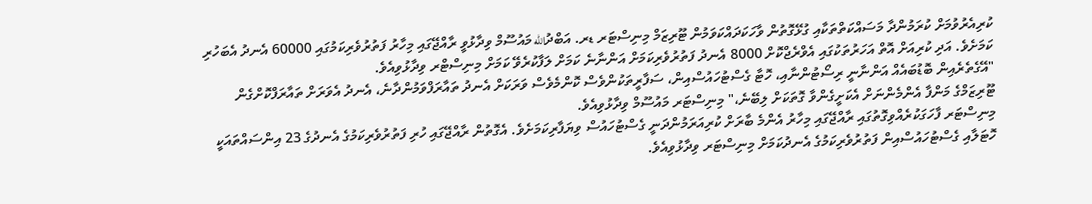ކުރިއެރުވުމަށް ކުރަމުންދާ މަސައްކަތްތަކާއި ގުޅޭގޮތުން ވާހަކަދައްކަވަމުން ޓޫރިޒަމް މިނިސްޓަރ ޑރ. އަބްދުالله މައުސޫމް ވިދާޅުވީ ރާއްޖޭގައި މިހާރު ފަތުރުވެރިކަމުގައި 60000 އެނދު އެބަހުރި ކަމަށެވެ. އަދި ކުރިއަށް އޮތް އަހަރުތަކުގައި އެވްރެޖްކޮށް 8000 އެނދު ފަތުރުވެރިކަމަށް އަންނާނެ ކަމަށް ލަފާކުރެވޭ ކަމަށް މިނިސްޓްރ ވިދާޅުވިއެވެ.
"އޭގެތެރެއިން ބޮޑުބައެއް އަންނާނީ ރިސޯޓުންނާއި، ހޮޓާ ގެސްޓުހައުސްއިން، ސަފާރީތަކުންވެސް ކޮންމެވެސް ވަރަކަށް އެނދު ތައާރަފްވަމުންދާނެ، އެނދު އެވަރަށް ތައާރަފްކޮށްގެން ޓޫރިޒަމްގެ މަންފާ އެންމެންނަށް އެކަށީގެންވާ ގޮތަކަށް ލިބޭނެ،" މިނިސްޓަރ މައުސޫމް ވިދާޅުވިއެވެ.
މިނިސްޓަރ ފާހަގަކުރެއްވިގޮތުގައި ރާއްޖޭގައި މިހާރު އެންމެ ބާރަށް ކުރިއަރަމުންދަނީ ގެސްޓުހައުސް ވިޔަފާރިކަމަށެވެ. އެގޮތުން ރާއްޖޭގައި ހުރި ފަތުރުވެރިކަމުގެ އެނދުގެ 23 އިންސައްތައަކީ ހޮޓަލާއި ގެސްޓުހައުސްއިން ފަތުރުވެރިކަމުގެ އެނދުކަމަށް މިނިސްޓަރ ވިދާޅުވިއެވެ.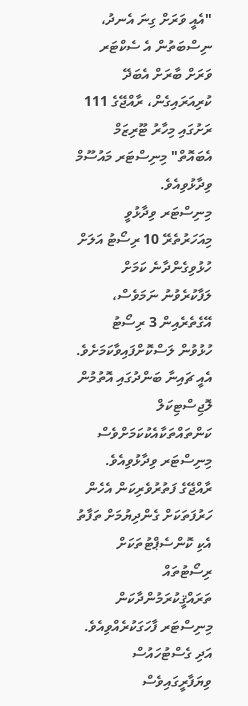"އެއީ ވަރަށް ގިނަ އެނދު، ނިސްބަތުން އެ ސެކްޓަރ ވަރަށް ބާރަށް އެބަދޭ ކުރިއަރައިގެން، ރާއްޖޭގެ 111 ރަށުގައި މިހާރު ޓޫރިޒަމް އެބައޮތް" މިނިސްޓަރ މައުސޫމް ވިދާޅުވިއެވެ.
މިނިސްޓަރ ވިދާޅުވީ މިއަހަރުތެރޭ 10 ރިސޯޓު އަލަށް ހުޅުވިގެންދާނެ ކަމަށް ލަފާކުރެވުނު ނަމަވެސް، އޭގެތެރެއިން 3 ރިސޯޓު ހުޅުވުން ލަސްކޮށްފައިވާކަމަށެވެ. އެއީ ޗައިނާ ބަންދުގައި އޮތުމުން ލޮޖިސްޓިކަލް ކަންތައްތަކާއެކުކަމަށްވެސް މިނިސްޓަރ ވިދާޅުވިއެވެ.
ރާއްޖޭގެ ފަތުރުވެރިކަން އެހެން ހަރުފަތަކަށް ގެންދިޔުމަށް ތަފާތު އެކި ކޮންސެޕްޓުތަކަށް ރިސޯޓުތައް ތަރައްޤީކުރަމުންދާކަން މިނިސްޓަރ ފާހަގަކުރެއްވިއެވެ. އަދި ގެސްޓުހައުސް ވިޔަފާރީގައިވެސް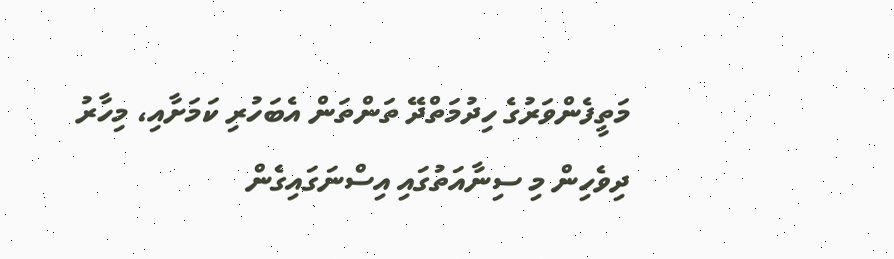މަތީފެންވަރުގެ ހިދުމަތްދޭ ތަންތަން އެބަހުރި ކަމަށާއި، މިހާރު ދިވެހިން މި ސިނާއަތުގައި އިސްނަގައިގެން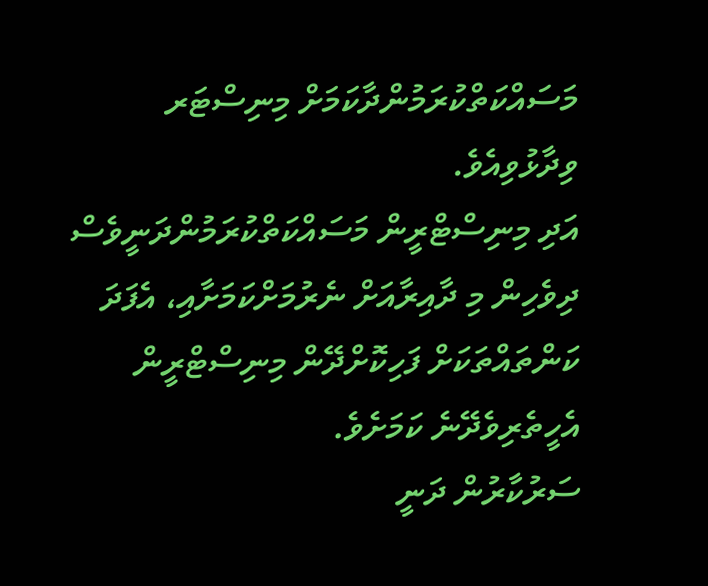މަސައްކަތްކުރަމުންދާކަމަށް މިނިސްޓަރ ވިދާޅުވިއެވެ.
އަދި މިނިސްޓްރީން މަސައްކަތްކުރަމުންދަނީވެސް ދިވެހިން މި ދާއިރާއަށް ނެރުމަށްކަމަށާއި، އެފަދަ ކަންތައްތަކަށް ފަހިކޮށްދޭން މިނިސްޓްރީން އެހީތެރިވެދޭނެ ކަމަށެވެ.
ސަރުކާރުން ދަނީ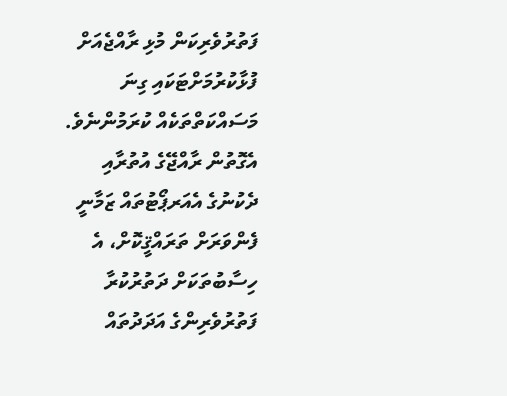ފަތުރުވެރިކަން މުޅި ރާއްޖެއަށް ފުޅާކުރުމަށްޓަކައި ގިނަ މަސައްކަތްތަކެއް ކުރަމުންނެވެ. އެގޮތުން ރާއްޖޭގެ އުތުރާއި ދެކުނުގެ އެއަރޕޯޓުތައް ޒަމާނީ ފެންވަރަށް ތަރައްޤީކޮށް، އެ ހިސާބުތަކަށް ދަތުރުކުރާ ފަތުރުވެރިންގެ އަދަދުތައް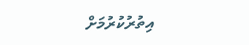އިތުރުކުރުމަށް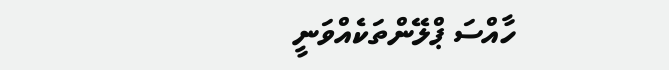ހާއްސަ ޕްލޭންތަކެއްވަނީ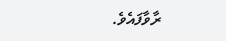ރާވާފައެވެ.